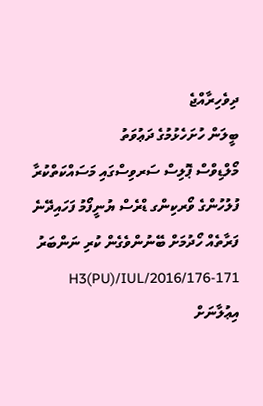ދިވެހިރާއްޖެ
ބީލަން ހުށަހެޅުމުގެ ދަޢުވަތު
މޯލްޑިވްސް ޕޮލިސް ސަރވިސްގައި މަސައްކަތްކުރާ ފުލުހުންގެ ވޯރކިންގ ޑްރެސް ޔުނީފޯމު ފަހައިދޭނެ ފަރާތެއް ހޯދުމަށް ބޭނުންވެގެން ކުރި ނަންބަރު 171-H3(PU)/IUL/2016/176 އިޢުލާނަށް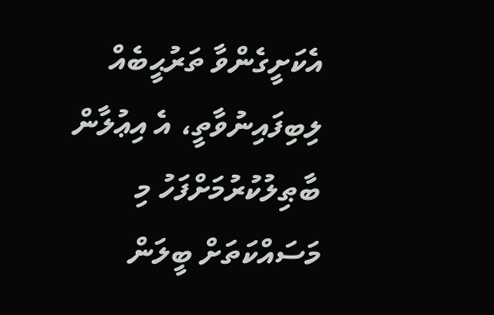އެކަށީގެންވާ ތަރުޙީބެއް ލިބިފައިނުވާތީ، އެ އިޢުލާން ބާޠިލުކުރުމަށްފަހު މި މަސައްކަތަށް ބީލަން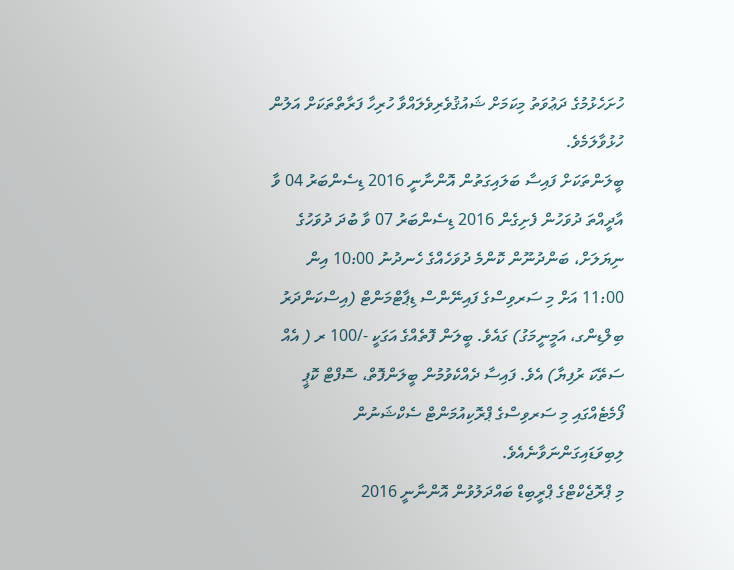ހުށަހެޅުމުގެ ދަޢުވަތު މިކަމަށް ޝައުޤުވެރިވެލައްވާ ހުރިހާ ފަރާތްތަކަށް އަލުން ހުޅުވާލަމެވެ.
ބީލަންތަކަށް ފައިސާ ބަލައިގަތުން އޮންނާނީ 2016 ޑިސެންބަރު 04 ވާ އާދީއްތަ ދުވަހުން ފެށިގެން 2016 ޑިސެންބަރު 07 ވާ ބުދަ ދުވަހުގެ ނިޔަލަށް، ބަންދުނޫން ކޮންމެ ދުވަހެއްގެ ހެނދުނު 10:00 އިން 11:00 އަށް މި ސަރވިސްގެ ފައިނޭންސް ޑިޕާޓްމަންޓް (އިސްކަންދަރު ބިލްޑިންގ، އަމީނީމަގު) ގައެވެ. ބީލަން ފޮތެއްގެ އަގަކީ -/100 ރ ( އެއް ސަތޭކަ ރުފިޔާ) އެވެ. ފައިސާ ދެއްކެވުމުން ބީލަންފޮތް، ސޮފްޓް ކޮޕީ ފޯމެޓެއްގައި މި ސަރވިސްގެ ޕްރޮކިއުމަންޓް ސެކްޝަނުން ލިބިވަޑައިގަންނަވާނެއެވެ.
މި ޕްރޮޖެކްޓްގެ ޕްރީބިޑް ބައްދަލުވުން އޮންނާނީ 2016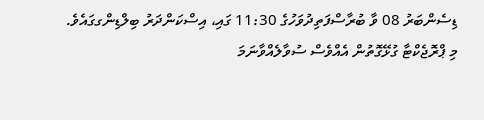ޑިސެންބަރު 08 ވާ ބުރާސްފަތިދުވަހުގެ 11:30 ގައި، އިސްކަންދަރު ބިލްޑިންގގައެވެ. މި ޕްރޮޖެކްޓާ ގުޅޭގޮތުން އެއްވެސް ސުވާލެއްވާނަމަ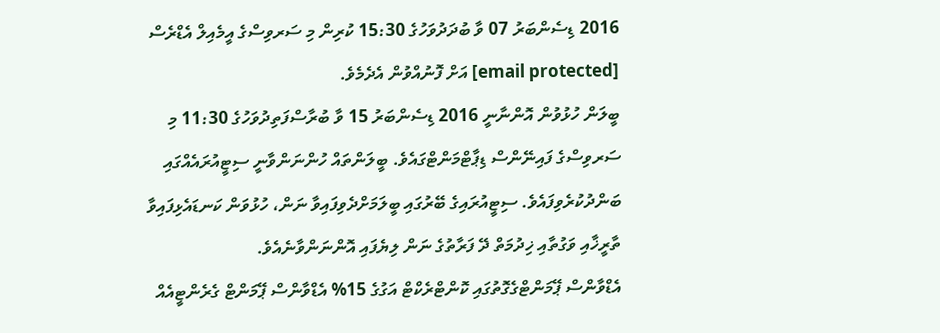2016 ޑިސެންބަރު 07 ވާ ބުދަދުވަހުގެ 15:30 ކުރިން މި ސަރވިސްގެ އީމެއިލް އެޑްރެސް [email protected] އަށް ފޮނުއްވުން އެދެމެވެ.
ބީލަން ހުޅުވުން އޮންނާނީ 2016 ޑިސެންބަރު 15 ވާ ބުރާސްފަތިދުވަހުގެ 11:30 މި ސަރވިސްގެ ފައިނޭންސް ޑިޕާޓްމަންޓްގައެވެ. ބީލަންތައް ހުންނަންވާނީ ސިޓީއުރައެއްގައި ބަންދުކުރެވިފައެވެ. ސިޓީއުރައިގެ ބޭރުގައި ބީލަމަށްދެވިފައިވާ ނަން، ހުޅުވަން ކަނޑައެޅިފައިވާ ތާރީޚާއި ވަގުތާއި ޚިދުމަތް ދޭ ފަރާތުގެ ނަން ލިޔެފައި އޮންނަންވާނެއެވެ.
އެޑްވާންސް ޕޭމަންޓްގެގޮތުގައި ކޮންޓްރެކްޓް އަގުގެ 15% އެޑްވާންސް ޕޭމަންޓް ގެރެންޓީއެއް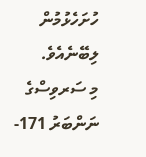ހުށަހެޅުމުން ލިބޭނެއެވެ.
މި ސަރވިސްގެ ނަންބަރު 171-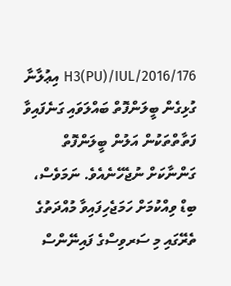H3(PU)/IUL/2016/176 އިޢުލާނާ ގުޅިގެން ބީލަންފޮތް ބައްލަވައި ގަނެފައިވާ ފަތާތްތަކުން އަލުން ބީލަންފޮތް ގަންނާކަށް ނުޖެހޭނެއެވެ. ނަމަވެސް، ބިޑް ވިއްކުމަށް ހަމަޖެހިފައިވާ މުއްދަތުގެ ތެރޭގައި މި ސަރވިސްގެ ފައިނޭންސް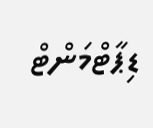ޑިޕާޓްމަންޓް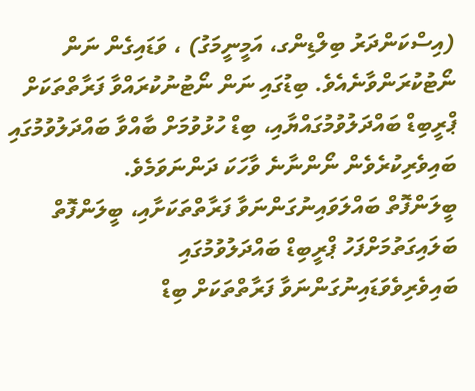(އިސްކަންދަރު ބިލްޑިންގ، އަމީނީމަގު) ، ވަޑައިގެން ނަން ނޯޓުކުރަންވާނެއެވެ. ބިޑުގައި ނަން ނޯޓުނުކުރައްވާ ފަރާތްތަކަށް ޕްރީބިޑް ބައްދަލުވުމުގައްޔާއި، ބިޑް ހުޅުވުމަށް ބާއްވާ ބައްދަލުވުމުގައި ބައިވެރިކުރެވެން ނޯންނާނެ ވާހަކަ ދަންނަވަމެވެ.
ބީލަންފޮތް ބައްލަވައިނުގަންނަވާ ފަރާތްތަކަށާއި، ބީލަންފޮތް ބަލައިގަތުމަށްފަހު ޕްރީބިޑް ބައްދަލުވުމުގައި ބައިވެރިވެވަޑައިނުގަންނަވާ ފަރާތްތަކަށް ބިޑް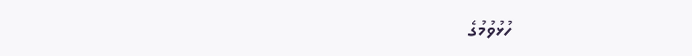ހުޅުވުމުގެ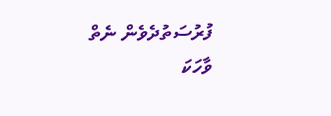ފުރުސަތުދެވެން ނެތް ވާހަކަ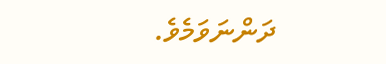ދަންނަވަމެވެ.